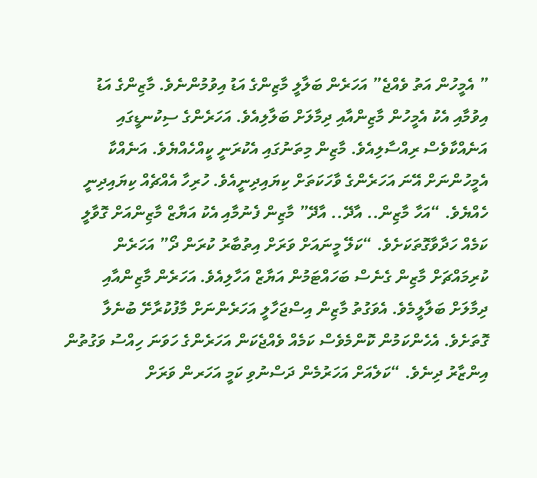” އެމީހުން އަތު ވެއްޖެ” އަހަރެން ބަލާލީ މާޒިންގެ އަޑު އިވުމުންނެވެ. މާޒިންގެ އަޑު އިވުމާއި އެކު އެމީހުން މާޒިންއާއި ދިމާލަށް ބަލާލިއެވެ. އަހަރެންގެ ސިކުނޑީގައި އަނެއްކާވެސް ރިއްސާލިއެވެ. މާޒިން މިތަނުގައި އެކުރަނީ ކީއްހެއްޔެވެ. އަނެއްކާ އެމީހުންނަށް އޭނަ އަހަރެންގެ ވާހަކަތަށް ކިޔައިދިނީއެވެ. ހުރިހާ އެއްޗެއް ކިޔައިދިނީ ހެއްޔެވެ. “އަހާ މާޒިން.. އާދޭ.. އާދޭ” މާޒިން ފެނުމާއި އެކު އަޔާޒް މާޒިންއަށް ގޮވާލީ ކަމެއް ހަދާވާގޮތަކަށެވެ. “ކަލޭ މީނައަށް ވަރަށް އިތުބާރު ކުރަން ދޯ” އަހަރެން ކުރިމައްޗަށް މާޒިން ގެނެސް ބަހައްޓަމުން އަޔާޒް އަހާލިއެވެ. އަހަރެން މާޒިންއާއި ދިމާލަށް ބަލާލީމެވެ. އެވަގުތު މާޒިން އިސްޖަހާލީ އަހަރެންނަށް މާފުކުރާށޭ ބުނެލާ ގޮތަށެވެ. އެހެންކަމުން ކޮންމެވެސް ކަމެއް ވެއްޖެކަން އަހަރެންގެ ހަވަނަ ހިއްސު ވަގުތުން އިންޒާރު ދިނެވެ. “ކަލެއަށް އަހަރުމެން ދަސްނުވި ކަމީ އަހަރން ވަރަށް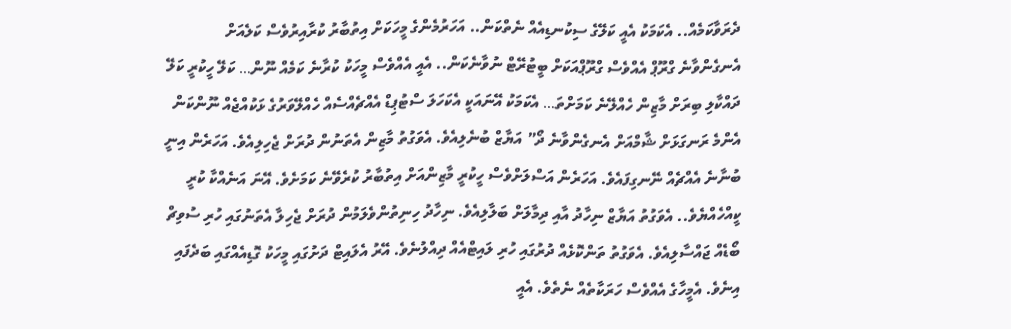ދެރަވާކަމެއް.. އެކަމަކު އެއީ ކަލޭގެ ސިކުނޑިއެއް ނެތްކަން.. އަހަރުމެންގެ މީހަކަށް އިތުބާރު ކުރާއިރުވެސް ކަލެއަށް އެނގެންވާނެ ގްރޫޕް އެއްވެސް ގްރޫޕްއަކަށް ބީޓުރޭޓް ނުވާނެކަން.. އެއީ އެއްވެސް މީހަކު ކުރާނެ ކަމެއް ނޫން… ކަލޭ ހީކުރީ ކަލޭ ދައްކާލި ބިރަށް މާޒިން ހެއްލޭނެ ކަމަށްތަ… އެކަމަކު އޭނައަކީ އެކަހަލަ ސްޓުޕިޑް އެއްޗެއްސެއް ހެއްލޭވަރުގެ ޅަކުއްޖެއް ނޫންކަން އެންމެ ރަނގަޅަށް ޝާމްއަށް އެނގެންވާނެ ދޯ” އަޔާޒް ބުނެލިއެވެ. އެވަގުތު މާޒިން އެތަނުން ދުރަށް ޖެހިލިއެވެ. އަހަރެން އިނީ ބުނާނެ އެއްޗެއް ނޭނގިފައެވެ. އަހަރެން އަސްލަށްވެސް ހީކުރީ މާޒިންއަށް އިތުބާރު ކުރެވޭނެ ކަމަށެވެ. އޭނަ އަނެއްކާ ކުރީ ކީއްހެއްޔެވެ.. އެވަގުތު އަޔާޒް ނިހާދު އާއި ދިމާލަށް ބަލާލިއެވެ. ނިހާދު ހިނިތުންވެލަމުން ދުރަށް ޖެހިލާ އެތަނުގައި ހުރި ސުވިޗް ބޯޑެއް ޖައްސާލިއެވެ. އެވަގުތު ތަންކޮޅެއް ދުރުގައި ހުރި ލައިޓްއެއް ދިއްލުނެވެ. އޭރު އެލައިޓް ދަށުގައި މީހަކު ގޮޑިއެއްގައި ބަދެފައި އިނެވެ. އެމީހާގެ އެއްވެސް ހަރަކާތެއް ނެތެވެ. އެއީ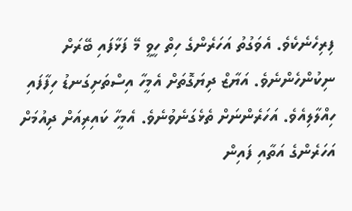ފިރިހެނެކެވެ. އެވަގުތު އަހަރެންގެ ހިތް ހީވީ މޭ ފަޅާފައި ބޭރަށް ނިކުންހެންނެވެ. އަޔާޒް ދިޔަގޮތަށް އެމީހާ އިސްތަށިގަނޑު ހިފާފައި ހިއްލާލިއެވެ. އަހަރެންނަށް ތެޅެގަނެވުނެވެ. އެމީހާ ކައިރިއަށް ދިއުމަށް އަހަރެންގެ އަތާއި ފައިން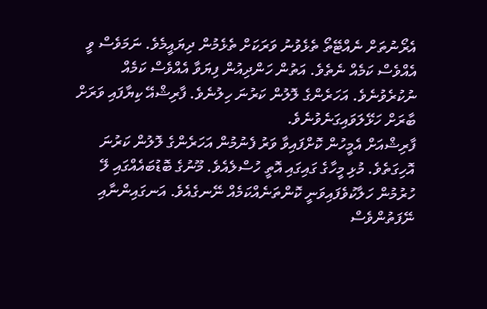އެރޯނުތަށް ނެއްޓޭތޯ ތެޅެވުނު ވަރަކަށް ތެޅެމުން ދިޔައީމެވެ. ނަމަވެސް ވީ އެއްވެސް ކަމެއް ނެތެވެ. އަތުން ހަންދިއުން ފިޔަވާ އެއްވެސް ކަމެއް ނުކުރެވުނެވެ. އަހަރެންގެ ލޮލުން ކަރުނަ ހިލުނެވެ. ފާރިޝްއޭ ކިޔާފައި ވަރަށް ބާރަށް ހަޅޭލަވައިގަނެވުނެވެ.
ފާރިޝްއަށް އެމީހުން ކޮށްފައިވާ ވަރު ފެނުމުން އަހަރެންގެ ލޮލުން ކަރުނަ އޮހިގަތެވެ. މުޅި މީހާގެ ގައިގައި އޮތީ ހުސްލެއެވެ. މޫނުގެ ބޮޑުބައެއްގައި ލޭ ހުރުމުން ހަލާކުވެފައިވަނީ ކޮންތަނެއްކަމެއް ނޭނގެއެވެ. އަނގައިންނާއި ނޭފަތުންވެސް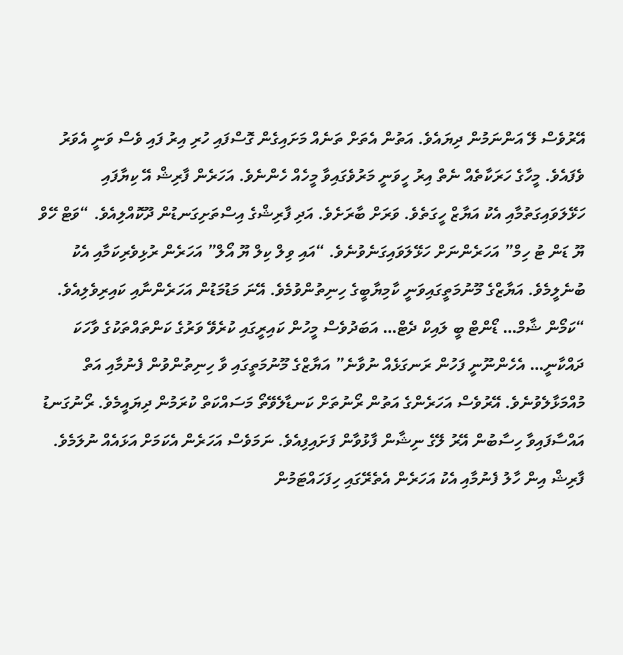އޭރުވެސް ލޭ އަންނަމުން ދިޔައެވެ. އަތުން އެތަށް ތަނެއް މަށައިގެން ގޮސްފައި ހުރި އިރު ފައި ވެސް ވަނީ އެވަރު ވެފައެވެ. މީހާގެ ހަރަކާތެއް ނެތް އިރު ހީވަނީ މަރުވެގައިވާ މީހެއް ހެންނެވެ. އަހަރެން ފާރިޝް އޭ ކިޔާފައި ހަޅޭލަވައިގަތުމާއި އެކު އަޔާޒް ހީގަތެވެ. ވަރަށް ބާރަށެވެ. އަދި ފާރިޝްގެ އިސްތަށިގަނޑުން ދޫކޮއްލިއެވެ. “ވަޓް ހޭވް ޔޫ ޑަން ޓު ހިމް” އަހަރެންނަށް ހަޅޭލަވައިގަނެވުނެވެ. “އައި ވިލް ކިލް ޔޫ އޯލް” އަހަރެން ރުޅިވެރިކަމާއި އެކު ބުނެލީމެވެ. އަޔާޒްގެ މޫނުމަތީގައިވަނީ ކާމިޔާބީގެ ހިނިތުންވުމެވެ. އޭނަ މަޑުމަޑުން އަހަރެންނާއި ކައިރިވެލިއެވެ. “ކަމޯން ޝާމް… ޑޯންޓް ބީ ލައިކް ދެޓް… އަބަދުވެސް މީހުން ކައިރީގައި ކުރެވޭ ވަރުގެ ކަންތައްތަކުގެ ވާހަކަ ދައްކާނީ… އެހެންނޫނީ ފަހުން ރަނގަޅެއް ނުވާނެ” އަޔާޒްގެ މޫނުމަތީގައި ވާ ހިނިތުންވުން ފެނުމާއި އަތް މުއްމަޅާލެވުނެވެ. އޭރުވެސް އަހަރެންގެ އަތުން ރޯނުތަށް ކަނޑާލެވޭތޯ މަސައްކަތް ކުރަމުން ދިޔައީމެވެ. ރޯނުގަނޑު އައްސާފައިވާ ހިސާބުން އޭރު ލޭގެ ނިޝާން ފާޅުވާން ފަށައިފިއެވެ. ނަމަވެސް އަހަރެން އެކަމަށް އަޅައެއް ނުލަމެވެ. ފާރިޝް އިން ހާލު ފެނުމާއި އެކު އަހަރެން އެތެރޭގައި ހިފަހައްޓަމުން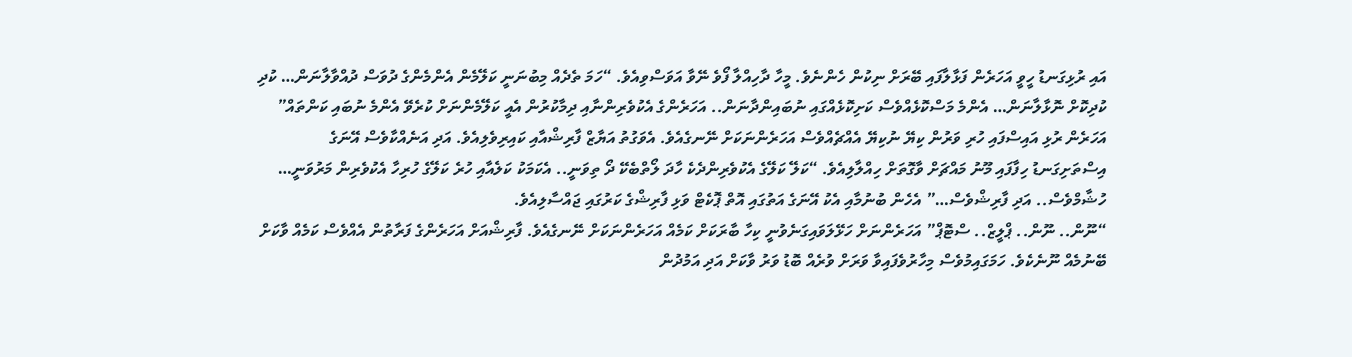އައި ރުޅިގަނޑު ހީވީ އަހަރެން ފަޅާލާފައި ބޭރަށް ނިކުން ހެންނެވެ. މީހާ ދާހިއްލާ ފޯވެ ނޭވާ އަވަސްވިއެވެ. “ހަމަ ތެދެއް މިބުނަނީ ކަލޭމެން އެންމެންގެ ދުވަސް ދުއްވާލާނަން… ކުދި ކުދިކޮށް ނޮޅާލާނަން… އެންމެ މަސްކޮޅެއްވެސް ކަށިކޮޅެއްގައި ނުބައިންދާނަން.. އަހަރެންގެ އެކުވެރިންނާއި ދިމާކުރުން އެއީ ކަލޭމެންނަށް ކުރެވޭ އެންމެ ނުބައި ކަންތައް” އަހަރެން ރުޅި އައިސްފައި ހުރި ވަރުން ކިޔޭ ނުކިޔޭ އެއްޗެއްވެސް އަހަރެންނަކަށް ނޭނގެއެވެ. އެވަގުތު އަޔާޒް ފާރިޝްއާއި ކައިރިވެލިއެވެ. އަދި އަނެއްކާވެސް އޭނަގެ އިސްތަށިގަނޑު ހިފާފައި މޫނު މައްޗަށް ވާގޮތަށް ހިއްލާލިއެވެ. “ކަލޭ ކަލޭގެ އެކުވެރިންދެކެ ހާދަ ލޯތްބެކޭ ދޯ ތިވަނީ.. އެކަމަކު ކަލެއާއި ހުރެ ކަލޭގެ ހުރިހާ އެކުވެރިން މަރުވަނީ… ހުޝާމްވެސް.. އަދި ފާރިޝްވެސް…” އެހެން ބުނުމާއި އެކު އޭނަގެ އަތުގައި އޮތް ޕޮކެޓް ވަޅި ފާރިޝްގެ ކަރުގައި ޖައްސާލިއެވެ.
“ނޫން.. ނޫން.. ޕްލީޒް.. ސްޓޮޕް” އަހަރެންނަށް ހަޅޭލަވައިގަނެވުނީ ކިހާ ބާރަކަށް ކަމެއް އަހަރެންނަކަށް ނޭނގެއެވެ. ފާރިޝްއަށް އަހަރެންގެ ފަރާތުން އެއްވެސް ކަމެއް ވާކަށް ބޭނުމެއް ނޫނެކެވެ. ހަމަގައިމުވެސް މިހާރުވެފައިވާ ވަރަށް ވުރެއް ބޮޑު ވަރު ވާކަށް އަދި އަމުދުން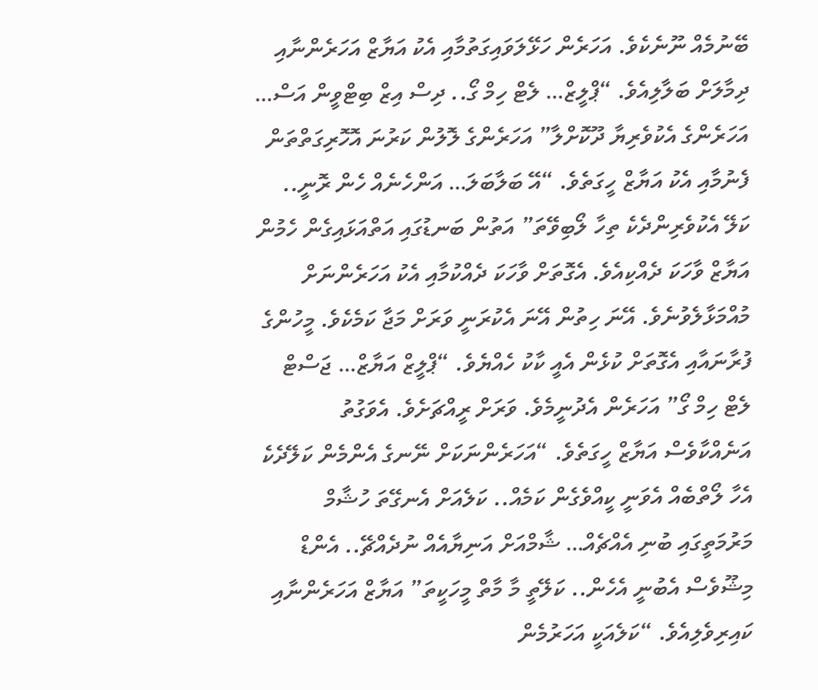ބޭނުމެއް ނޫނެކެވެ. އަހަރެން ހަޅޭލަވައިގަތުމާއި އެކު އަޔާޒް އަހަރެންނާއި ދިމާލަށް ބަލާލިއެވެ. “ޕްލީޒް… ލެޓް ހިމް ގޯ.. ދިސް އިޒް ބިޓްވީން އަސް… އަހަރެންގެ އެކުވެރިޔާ ދޫކޮށްލާ” އަހަރެންގެ ލޮލުން ކަރުނަ އޮހޮރިގަތްތަން ފެނުމާއި އެކު އަޔާޒް ހީގަތެވެ. “އޭ ބަލާބަލަ… އަންހެނެއް ހެން ރޮނީ.. ކަލޭ އެކުވެރިންދެކެ ތިހާ ލޯބިވޭތަ” އަތުން ބަނޑުގައި އަތްއަޅައިގެން ހެމުން އަޔާޒް ވާހަކަ ދެއްކިއެވެ. އެގޮތަށް ވާހަކަ ދެއްކުމާއި އެކު އަހަރެންނަށް މުއްމަޅާލެވުނެވެ. އޭނަ ހިތުން އޭނަ އެކުރަނީ ވަރަށް މަޖާ ކަމެކެވެ. މީހުންގެ ފުރާނައާއި އެގޮތަށް ކުޅެން އެއީ ކާކު ހެއްޔެވެ. “ޕްލީޒް އަޔާޒް… ޖަސްޓް ލެޓް ހިމް ގޯ” އަހަރެން އެދުނީމެވެ. ވަރަށް ރީއްޗަށެވެ. އެވަގުތު އަނެއްކާވެސް އަޔާޒް ހީގަތެވެ. “އަހަރެންނަކަށް ނޭނގެ އެންމެން ކަލޭދެކެ އެހާ ލޯތްބެއް އެވަނީ ކީއްވެގެން ކަމެއް.. ކަލެއަށް އެނގޭތަ ހުޝާމް މަރުމަތީގައި ބުނި އެއްޗެއް… ޝާމްއަށް އަނިޔާއެއް ނުދެއްޗޭ.. އެންޑް މިޝޫވެސް އެބުނީ އެހެން.. ކަލޭތީ މާ މާތް މީހަކީތަ” އަޔާޒް އަހަރެންނާއި ކައިރިވެލިއެވެ. “ކަލެއަކީ އަހަރުމެން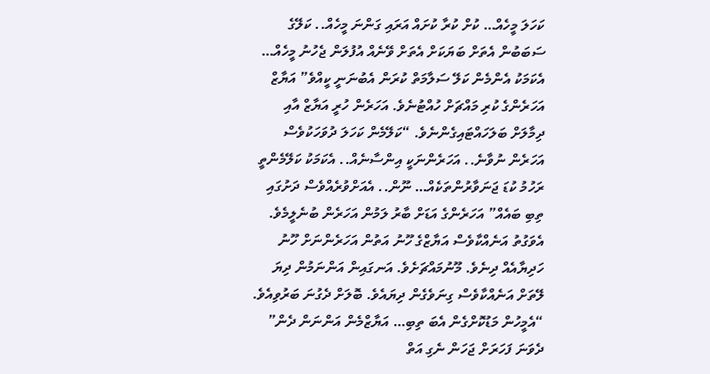ކަހަލަ މީހެއް… ކުށް ކުރާ ކުށައް އަރައި ގަންނަ މީހެއް.. ކަލޭގެ ސަބަބުން އެތަށް ބަޔަކަށް އެތަށް ވޭނެއް އުފުލަން ޖެހުނު މީހެއް… އެކަމަކު އެންމެން ކަލޭ ސަލާމަތް ކުރަން އެބުނަނީ ކީއްވެ” އަޔާޒް އަހަރެންގެ ކުރި މައްޗަށް ހުއްޓުނެވެ. އަހަރެން ހުރީ އަޔާޒް އާއި ދިމާލަށް ބަލަހައްޓައިގެންނެވެ. “ކަލޭމެން ކަހަލަ ދުވަހަކުވެސް އަހަރެން ނުވާނެ.. އަހަރެންނަކީ އިންސާނެއް.. އެކަމަކު ކަލޭމެންތީ ރަހުމު ކުޑަ ޖަނަވާރުންތަކެއް… ނޫން.. އެއަށްވުރެއްވެސް ދަށުގައި ތިބި ބައެއް” އަހަރެންގެ އަޑަށް ބާރު ލަމުން އަހަރެން ބުނެލީމެވެ. އެވަގުތު އަނެއްކާވެސް އަޔާޒްގެ ހޫނު އަތުން އަހަރެންނަށް ހޫނު ހަދިޔާއެއް ދިނެވެ. މޫނުމައްޗަށެވެ. އަނގައިން އަންނަމުން ދިޔަ ލޭތަށް އަނެއްކާވެސް ގިނަވެގެން ދިޔައެވެ. ބޮލަށް ދެގުނަ ބަރުވިއެވެ. “އެމީހުން މަޑުކޮށްގެން އެބަ ތިބި… އަޔާޒްމެން އަންނަން ދެން” ދެވަނަ ފަހަރަށް ޖަހަން ނެގި އަތް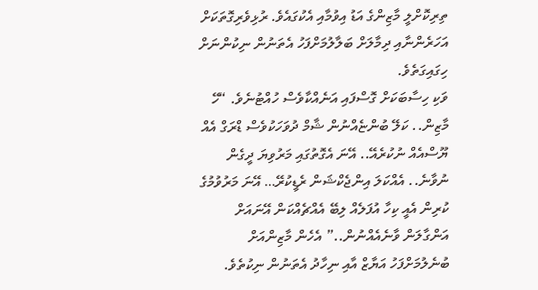ތިރިކޮށްލީ މާޒިންގެ އަޑު އިވުމާއި އެކުގައެވެ. ރުޅިވެރިގޮތަކަށް އަހަރެންނާއި ދިމާލަށް ބަލާލުމަށްފަހު އެތަނުން ނިކުންނަށް ހިގައިގަތެވެ.
ވަކި ހިސާބަކަށް ގޮސްފައި އަނެއްކާވެސް ހުއްޓުނެވެ. “ހޭ މާޒިން.. ކަލޭ ބުންޏެއްނުން ޝާމް ދުވަހަކުވެސް ޑްރަގް އެއް ޔޫސްއެއް ނުކުރެއޭ.. އޭނަ އެގޮތުގައި މަރުވިޔަ ދީގެން ނުވާނެ.. އެއްކަލަ އިންޖެކްޝަން ރެޑީކުރޭ… އޭނަ މަރުވުމުގެ ކުރިން އެއީ ކިހާ އުފަލެއް ލިބޭ އެއްޗެއްކަން އޭނައަށް އަންގާލަން ވާނެއެއްނުން..” އެހެން މާޒިންއަށް ބުނެލުމަށްފަހު އަޔާޒް އާއި ނިހާދު އެތަނުން ނިކުތެވެ.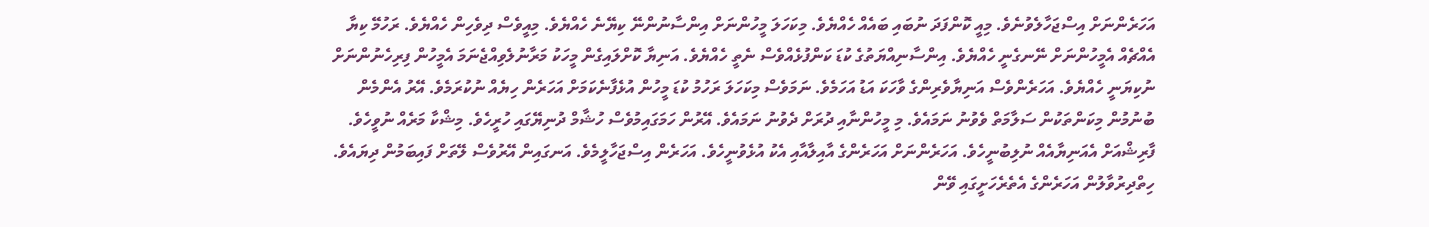އަހަރެންނަށް އިސްޖަހާލެވުނެވެ. މިއީ ކޮންފަދަ ނުބައި ބައެއް ހެއްޔެވެ. މިކަހަލަ މީހުންނަށް އިންސާނުންނޭ ކިޔޭނެ ހެއްޔެވެ. މިއީވެސް ދިވެހިން ހެއްޔެވެ. ރަހުމޭ ކިޔާ އެއްޗެއް އެމީހުންނަށް ނޭނގެނީ ހެއްޔެވެ. އިންސާނިއްޔަތުގެ ކުޑަ ކަންފުޅެއްވެސް ނެތީ ހެއްޔެވެ. އަނިޔާ ކޮށްލައިގެން މީހަކު މަރާނުލެވިއްޖެނަމަ އެމީހުން ފިރިހެނުންނަށް ނުކިޔަނީ ހެއްޔެވެ. އަހަރެންވެސް އަނިޔާވެރިންގެ ވާހަކަ އަޑު އަހަމެވެ. ނަމަވެސް މިކަހަލަ ރަހުމު ކުޑަ މީހުން އުޅެފާނެކަމަށް އަހަރެން ހިޔެއް ނުކުރަމެވެ. އޭރު އެންމެން ބުނުމުން މިކަންތަކުން ސަލާމަތް ވެވުނު ނަމައެވެ. މި މީހުންނާއި ދުރަށް ދެވުނު ނަމައެވެ. އޭރުން ހަމަގައިމުވެސް ހުޝާމް ދުނިޔޭގައި ހުރީހެވެ. މިޝްކާ މަރެއް ނުވީހެވެ. ފާރިޝްއަށް އެއަނިޔާއެއް ނުލިބުނީހެވެ. އަހަރެންނަށް އަހަރެންގެ އާއިލާއާއި އެކު އުޅެވުނީހެވެ. އަހަރެން އިސްޖަހާލީމެވެ. އަނގައިން އޭރުވެސް ލޭތަށް ފައިބަމުން ދިޔައެވެ. ހިތްދިރުވާލުން އަހަރެންގެ އެތެރެހަށީގައި ވޭން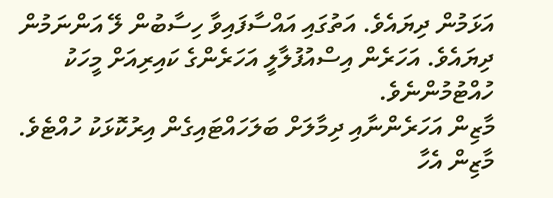އަޅަމުން ދިޔައެވެ. އަތުގައި އައްސާފައިވާ ހިސާބުން ލޭ އަންނަމުން ދިޔައެވެ. އަހަރެން އިސްއުފުލާލީ އަހަރެންގެ ކައިރިއަށް މީހަކު ހުއްޓުމުންނެވެ.
މާޒިން އަހަރެންނާއި ދިމާލަށް ބަލަހައްޓައިގެން އިރުކޮޅަކު ހުއްޓެވެ. މާޒިން އެހާ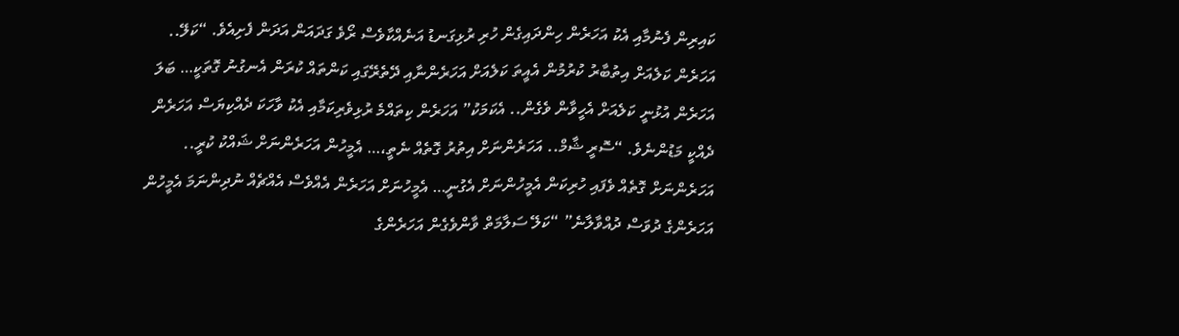ކައިރިން ފެނުމާއި އެކު އަހަރެން ހިންދައިގެން ހުރި ރުޅިގަނޑު އަނެއްކާވެސް ރޯވެ ގަދައަން އަދަން ފެށިއެވެ. “ކަލޭ.. އަހަރެން ކަލެއަށް އިތުބާރު ކުރުމުން އެއީތަ ކަލެއަށް އަހަރެންނާއި ދޭތެރޭގައި ކަންތައް ކުރަން އެނގުނު ގޮތަކީ… ބަލަ އަހަރެން އުޅުނީ ކަލެއަށް އެހީވާން ވެގެން.. އެކަމަކު” އަހަރެން ކިތައްމެ ރުޅިވެރިކަމާއި އެކު ވާހަކަ ދެއްކިޔަސް އަހަރެން ދެއްކީ މަޑުންނެވެ. “ސޮރީ ޝާމް.. އަހަރެންނަށް އިތުރު ގޮތެއް ނެތީ،… އެމީހުން އަހަރެންނަށް ޝައްކު ކުރީ.. އަހަރެންނަށް ގޮތެއް ވެފައި ހުރިކަން އެމީހުންނަށް އެގުނީ… އެމީހުނަށް އަހަރެން އެއްވެސް އެއްޗެއް ނުދިންނަމަ އެމީހުން އަހަރެންގެ ދުވަސް ދުއްވާލާނެ” “ކަލޭ ސަލާމަތް ވާންވެގެން އަހަރެންގެ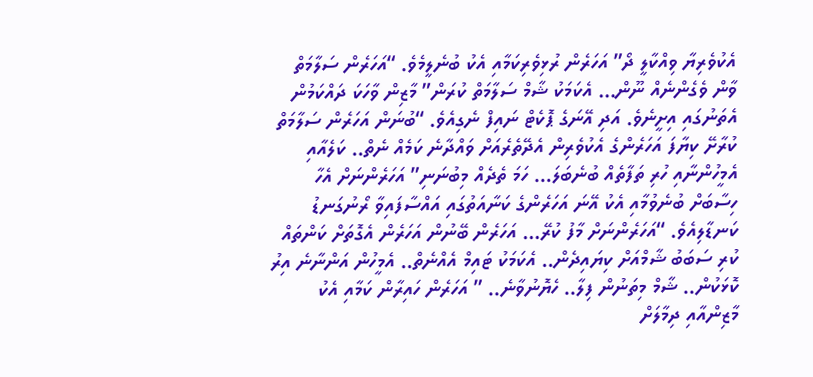އެކުވެރިޔާ ވިއްކާލީ ދޯ” އަހަރެން ރުޅިވެރިކަމާއި އެކު ބުނެލީމެވެ. “އަހަރެން ސަލާމަތް ވާން ވެގެންނެއް ނޫން… އެކަމަކު ޝާމް ސަލާމަތް ކުރަން” މާޒިން ވާހަކަ ދައްކަމުން އެތަނުގައި އިށީނެވެ. އަދި އޭނަގެ ޕޮކެޓް ނައިފް ނެގިއެވެ. “ބުނަން އަހަރެން ސަލާމަތް ކުރާށޭ ކިޔާފަ އަހަރެންގެ އެކުވެރިން އެދޭތެރެއަށް ވައްދާނެ ކަމެއް ނެތް.. ކަލެއާއި އެމީހުންނާއި ހުރި ތަފާތެއް ބުނެބަލަ… ހަމަ ތެދެއް މިބުނަނި” އަހަރެންނަށް އެހާ ހިސާބަށް ބުނެވުމާއި އެކު އޭނަ އަހަރެންގެ ކަނާއަތުގައި އައްސާފައިވާ ރޯނުގަނޑު ކަނޑާލިއެވެ. “އަހަރެންނަށް މާފު ކުރޭ… އަހަރެން ބޭނުން އަހަރެން އެގޮތަށް ކަންތައް ކުރި ސަބަބު ޝާމްއަށް ކިޔައިދެން.. އެކަމަކު ޓައިމް އެއްނެތް.. އެމީހުން އަންނާނެ އިރު ކޮޅަކުން.. ޝާމް މިތަނުން ފިލާ.. ހެޔޮނުވާނެ.. ” އަހަރެން ހައިރާން ކަމާއި އެކު މާޒިންއާއި ދިމާލަށް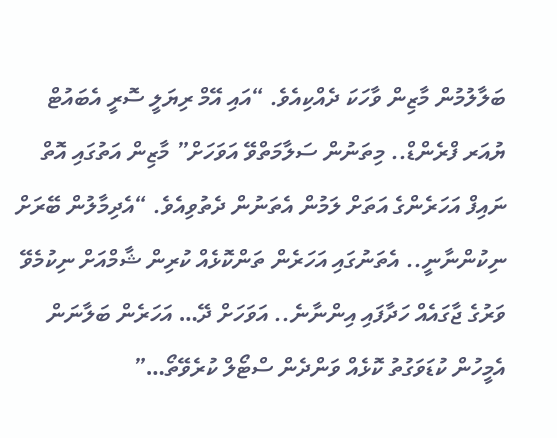ބަލާލުމުން މާޒިން ވާހަކަ ދެއްކިއެވެ. “އައި އޭމް ރިޔަލީ ސޮރީ އެބައުޓް ޔުއަރ ފްރެންޑް.. މިތަނުން ސަލާމަތްވޭ އަވަހަށް” މާޒިން އަތުގައި އޮތް ނައިފް އަހަރެންގެ އަތަށް ލަމުން އެތަނުން ދެތުވިއެވެ. “އެދިމާލުން ބޭރަށް ނިކުންނާނީ.. އެތަނުގައި އަހަރެން ތަންކޮޅެއް ކުރިން ޝާމްއަށް ނިކުމެވޭ ވަރުގެ ޖާގައެއް ހަދާފައި އިންނާނެ.. އަވަހަށް ދޭ… އަހަރެން ބަލާނަން އެމީހުން ކުޑަވަގުތު ކޮޅެއް ވަންދެން ސްޓޯލް ކުރެވޭތޯ…”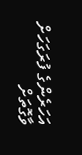އަހަރެންގެ ފުރަގަހަށް ވާގޮތަށް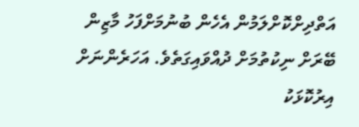އަތްދިށްކޮށްލަމުން އެހެން ބުނުމަށްފަހު މާޒިން ބޭރަށް ނިކުތުމަށް ދުއްވައިގަތެވެ. އަހަރެންނަށް އިރުކޮޅަކު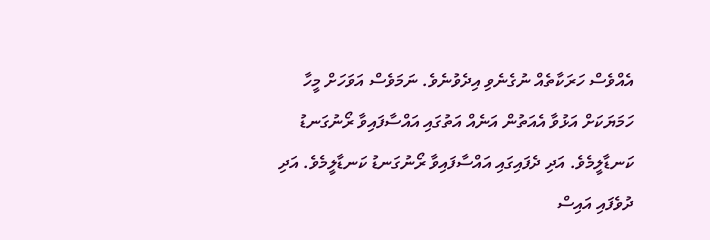އެއްވެސް ހަރަކާތެއް ނުގެނެވި އިދެވުނެވެ. ނަމަވެސް އަވަހަށް މީހާ ހަމަޔަކަށް އަޅުވާ އެއަތުން އަނެއް އަތުގައި އައްސާފައިވާ ރޯނުގަނޑު ކަނޑާލީމެވެ. އަދި ދެފައިގައި އައްސާފައިވާ ރޯނުގަނޑު ކަނޑާލީމެވެ. އަދި ދުވެފައި އައިސް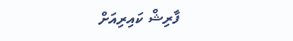ފާރިޝް ކައިރިއަށް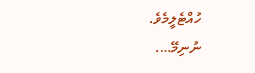ހުއްޓެލީމެވެ.
ނުނިމޭ….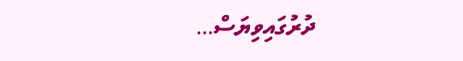ދުރުގައިވިޔަސް…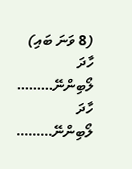(8 ވަނަ ބައި)
ހާދަ ލޯބިންނޭ………
ހާދަ ލޯބިންނޭ………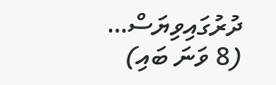ދުރުގައިވިޔަސް… (8 ވަނަ ބައި)